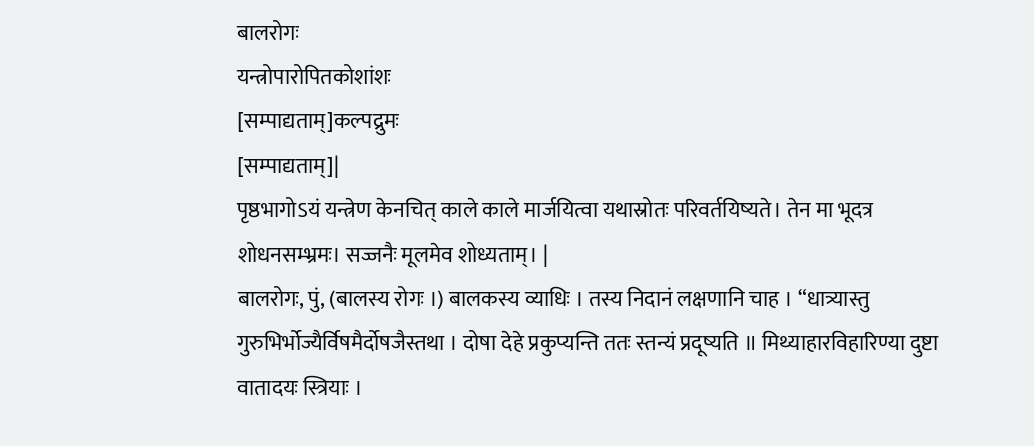बालरोगः
यन्त्रोपारोपितकोशांशः
[सम्पाद्यताम्]कल्पद्रुमः
[सम्पाद्यताम्]|
पृष्ठभागोऽयं यन्त्रेण केनचित् काले काले मार्जयित्वा यथास्रोतः परिवर्तयिष्यते। तेन मा भूदत्र शोधनसम्भ्रमः। सज्जनैः मूलमेव शोध्यताम्। |
बालरोगः, पुं, (बालस्य रोगः ।) बालकस्य व्याधिः । तस्य निदानं लक्षणानि चाह । “धात्र्यास्तु गुरुभिर्भोज्यैर्विषमैर्दोषजैस्तथा । दोषा देहे प्रकुप्यन्ति ततः स्तन्यं प्रदूष्यति ॥ मिथ्याहारविहारिण्या दुष्टा वातादयः स्त्रियाः ।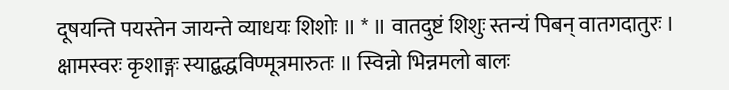दूषयन्ति पयस्तेन जायन्ते व्याधयः शिशोः ॥ * ॥ वातदुष्टं शिशुः स्तन्यं पिबन् वातगदातुरः । क्षामस्वरः कृशाङ्गः स्याद्बद्धविण्मूत्रमारुतः ॥ स्विन्नो भिन्नमलो बालः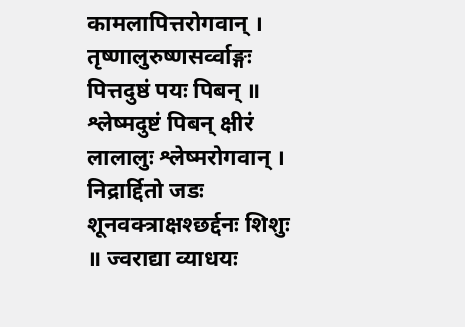कामलापित्तरोगवान् । तृष्णालुरुष्णसर्व्वाङ्गः पित्तदुष्ठं पयः पिबन् ॥ श्लेष्मदुष्टं पिबन् क्षीरं लालालुः श्लेष्मरोगवान् । निद्रार्द्दितो जडः शूनवक्त्राक्षश्छर्द्दनः शिशुः ॥ ज्वराद्या व्याधयः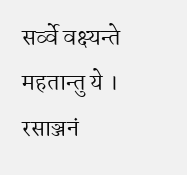सर्व्वे वक्ष्यन्ते महतान्तु ये । रसाञ्जनं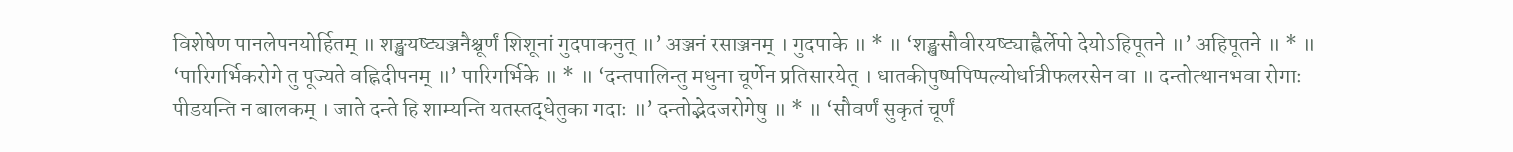विशेषेण पानलेपनयोर्हितम् ॥ शङ्खयष्ट्यञ्जनैश्चूर्णं शिशूनां गुदपाकनुत् ॥’ अञ्जनं रसाञ्जनम् । गुदपाके ॥ * ॥ ‘शङ्खसौवीरयष्ट्याह्वैर्लेपो देयोऽहिपूतने ॥’ अहिपूतने ॥ * ॥ ‘पारिगर्भिकरोगे तु पूज्यते वह्निदीपनम् ॥’ पारिगर्भिके ॥ * ॥ ‘दन्तपालिन्तु मधुना चूर्णेन प्रतिसारयेत् । धातकीपुष्पपिप्पल्योर्धात्रीफलरसेन वा ॥ दन्तोत्थानभवा रोगाः पीडयन्ति न बालकम् । जाते दन्ते हि शाम्यन्ति यतस्तद्धेतुका गदाः ॥’ दन्तोद्भेदजरोगेषु ॥ * ॥ ‘सौवर्णं सुकृतं चूर्णं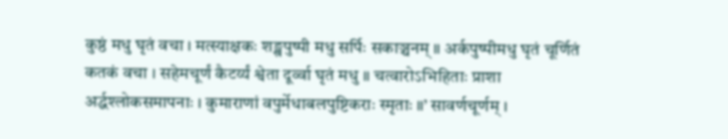कुष्ठं मधु घृतं वचा । मत्स्याक्षकः शङ्खपुष्पी मधु सर्पिः सकाञ्चनम् ॥ अर्कपुष्पीमधु घृतं चूर्णितं कतकं वचा । सहेमचूर्णं कैटर्य्यं श्वेता दूर्व्वा घृतं मधु ॥ चत्वारोऽभिहिताः प्राशा अर्द्धश्लोकसमापनाः । कुमाराणां वपुर्मेधाबलपुष्टिकराः स्मृताः ॥’ सावर्णचूर्णम् ।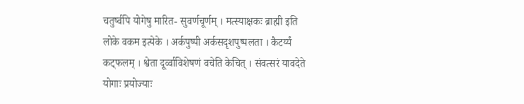चतुर्ष्वपि योगेषु मारित- सुवर्णचूर्णम् । मत्स्याक्षकः ब्राह्मी इति लोके वकम इत्येके । अर्कपुष्पी अर्कसदृशपुष्पलता । कैटर्य्यं कट्फलम् । श्वेता दूर्व्वाविशेषणं वचेति केचित् । संवत्सरं यावदेते योगाः प्रयोज्याः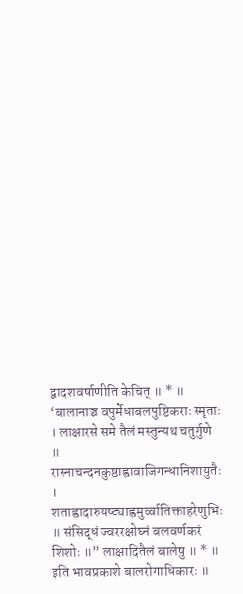द्वादशवर्षाणीति केचित् ॥ * ॥ ‘बालानाञ्च वपुर्मेधाबलपुष्टिकराः स्मृताः । लाक्षारसे समे तैलं मस्तुन्यथ चतुर्गुणे ॥ रास्नाचन्दनकुष्ठाह्वावाजिगन्धानिशायुतैः । शताह्वादारुयष्ट्याह्वमुर्व्वातिक्ताहरेणुभिः ॥ संसिद्धं ज्वररक्षोघ्नं बलवर्णकरं शिशोः ॥” लाक्षादितैलं बालेषु ॥ * ॥ इति भावप्रकाशे बालरोगाधिकारः ॥